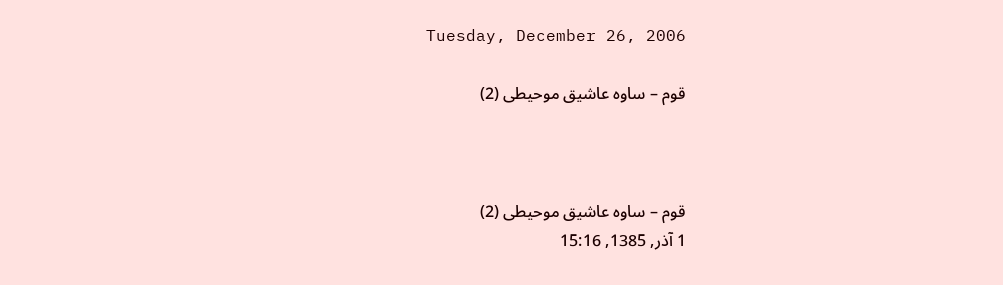Tuesday, December 26, 2006

قوم – ساوه عاشیق موحیطی (2)



قوم – ساوه عاشیق موحیطی (2)
1 آذر, 1385, 15:16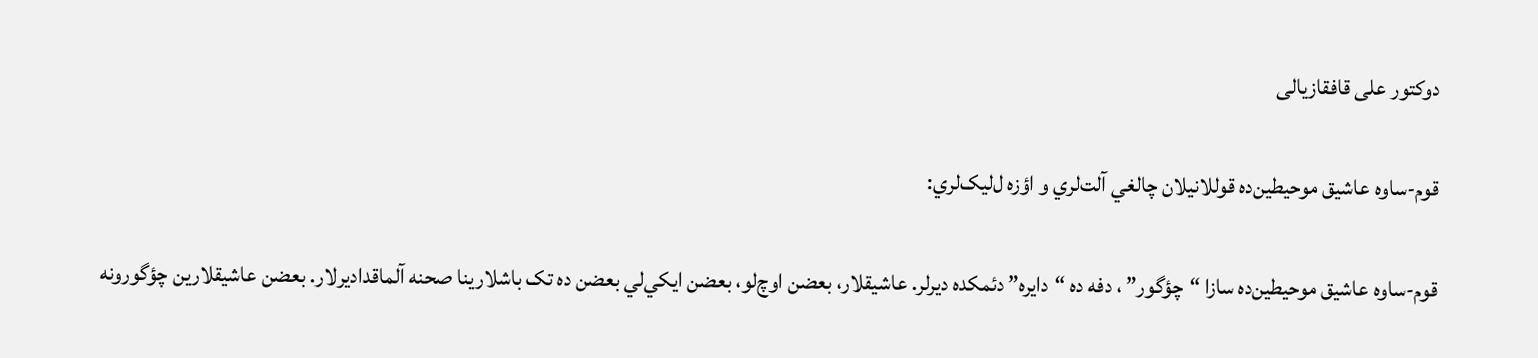دوکتور علی قافقازیالی

قوم-ساوه عاشیق موحیطين‌ده قوللانيلان چالغي آلت‌لري و اؤزه ‌ل‌ليک‌لري:

قوم-ساوه عاشیق موحیطين‌ده سازا “چؤگور” ، دفه ده “دايره” دئمکده‌ ديرلر. عاشیقلار، بعضن اوچ‌لو، بعضن ايکي‌لي بعضن ده تک باشلارينا صحنه آلماقدادیرلار. بعضن عاشیقلارين چؤگورونه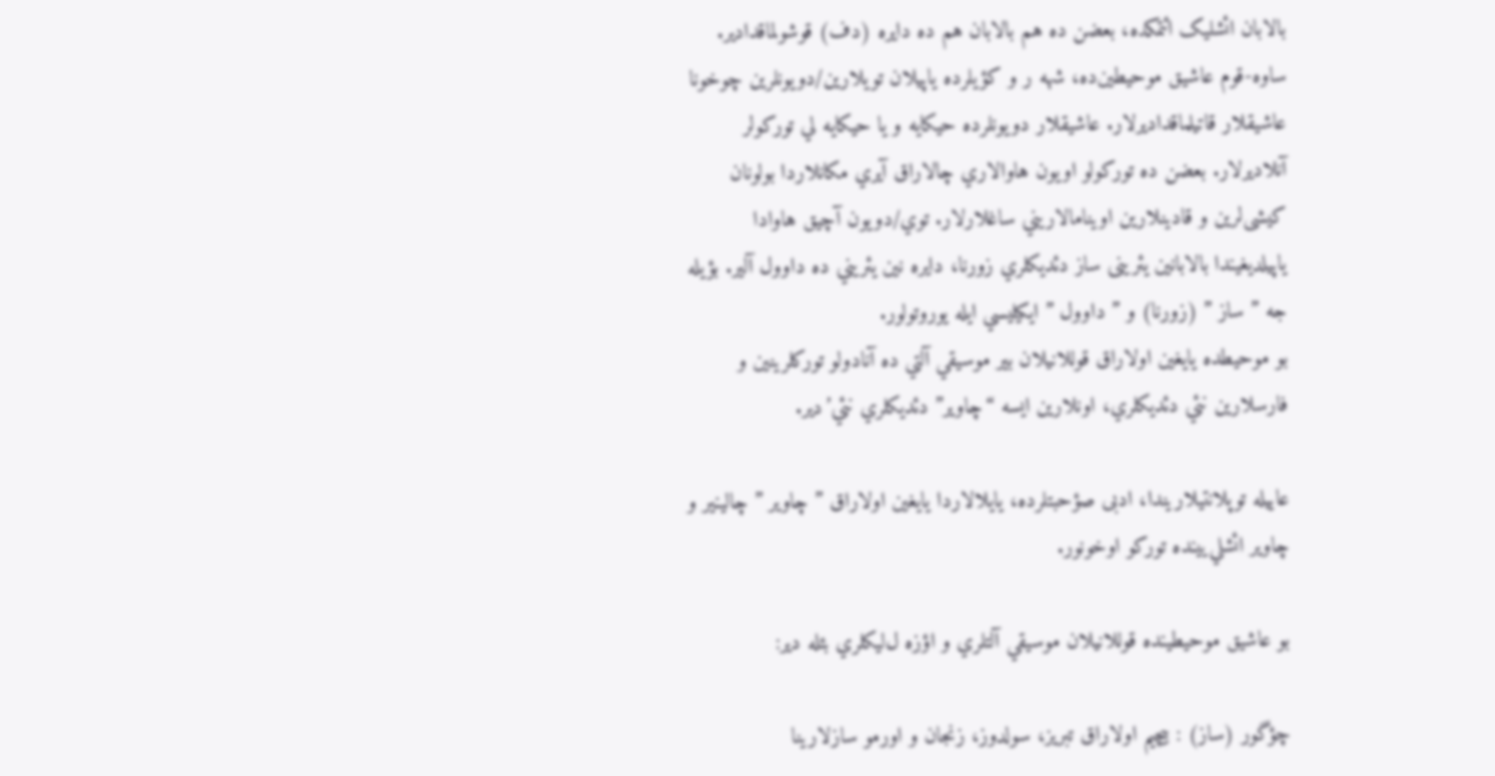بالابان ائشليک ائتمکده‌، بعضن ده هم بالابان هم ده دايره (دف) قوشولماقدادیر. ساوه-قوم عاشیق موحیطين‌ده، شهه ر و کؤيلرده ياپيلان تويلارين/دویونلرین چوخونا عاشیقلار قاتیلماقدادیرلار. عاشیقلار دویونلرده حيكايه و یا حيكايه لي تورکولر آنلاديرلار. بعضن ده تورکولو اويون هاوالاري چالاراق آيري مکانلاردا بولونان کیشی‌لرین و قادينلارين اوينامالاريني ساغلارلار. توي/دویون آچيق هاوادا ياپيلديغيندا بالابانين يئرينی ساز دئديکلري زورنا، دايره نين يئريني ده داوول آلير. بؤيله‌ جه ” ساز ” (زورنا) و ” داوول ” ايکيليسي ایله يوروتولور.
بو موحیطده يايغين اولاراق قوللانيلان بير موسيقي آلتي ده آنادولو تورکلرينين و فارسلارين نئي دئديکلري، اونلارين ايسه “چاوير” دئديکلري نئي’دير.

عايیله توپلانتيلاريندا، ادبی صؤحبتلرده، يايلالاردا يايغين اولاراق ” چاوير ” چالينير و چاوير ائشلي‌یينده تورکو اوخونور.

بو عاشیق موحیطينده‌ قوللانيلان موسيقي آلتلري و اؤزه ‌ل‌ليکلري بئله‌ دير:

چؤگور (ساز) : بيچيم اولاراق تبريز، سولدوز، زنجان و اورمو سازلارينا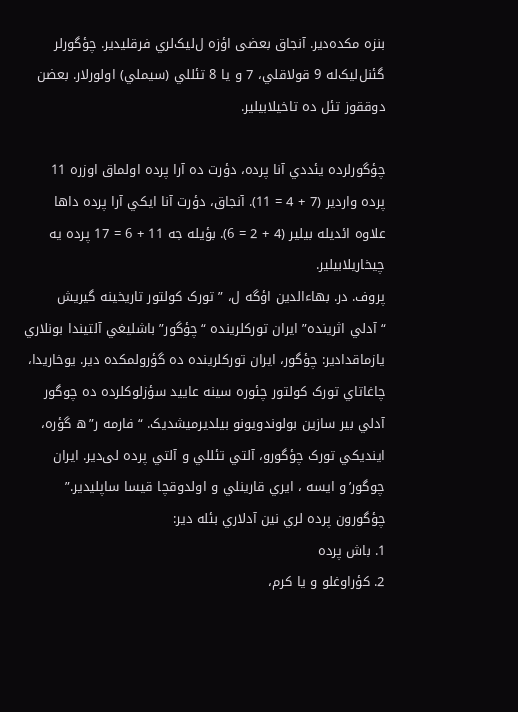بنزه ‌مکده‌دير. آنجاق بعضی اؤزه ‌ل‌لیک‌لري فرقليدير. چؤگورلر گئنل‌لیک‌له 9 قولاقلي، 7 و یا 8 تئللي (سيملي) اولورلار. بعضن دوققوز تئل ده تاخیلابيلير.

چؤگورلرده يئددي آنا پرده‌، دؤرت ده آرا پرده‌ اولماق اوزره 11 پرده‌ واردير (7 + 4 = 11). آنجاق، دؤرت آنا ايکي آرا پرده‌ داها علاوه ائديله بيلير (4 + 2 = 6). بؤيله ‌جه 11 + 6 = 17 پرده ‌يه چيخاريلابيلير.
پروف. در. بهاءالدین اؤگه ‌ل، ” تورک کولتور تاريخينه گيريش “آدلي اثرينده” ايران تورکلرينده “چؤگور” باشليغي آلتيندا بونلاري يازماقدادیر: چؤگور، ايران تورکلرينده ده گؤرولمکده ‌دير. يوخاريدا، چاغاتاي تورک کولتور چئوره‌ سينه عایید سؤزلوکلرده ده چوگور آدلي بير سازين بولوندویونو بیلدیرمیشدیک. “فارمه‌ ر”ه گؤره، ایندیکي تورک چؤگورو، آلتي تئللي و آلتي پرده ‌لی‌دير. ايران چوگور’و ايسه ، ايري قارينلي و اولدوقچا قیسا ساپليدير.”
چؤگورون پرده ‌لري نين آدلاري بئله‌ دير:
1. باش پرده‌
2. کؤراوغلو و یا کرم،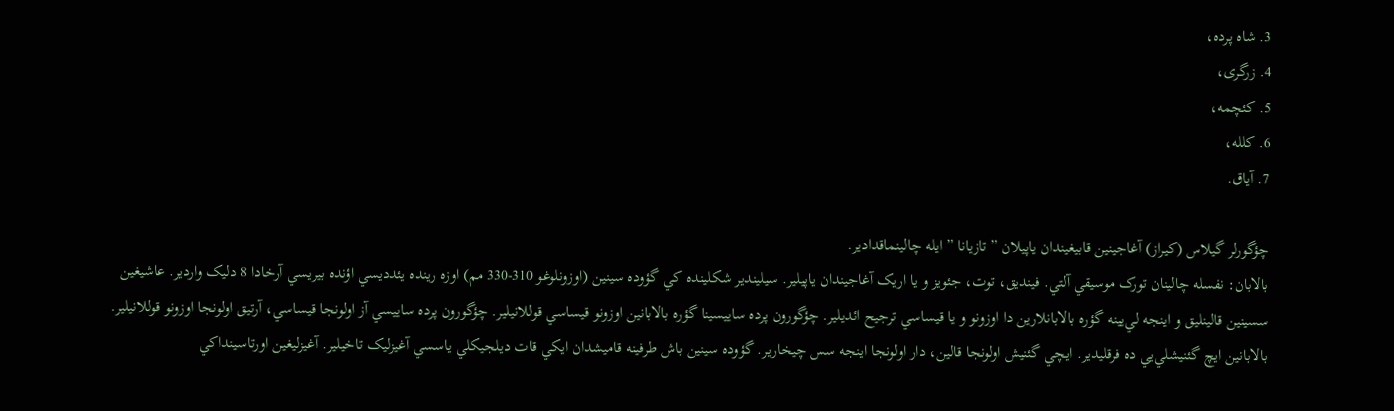3. شاه پرده‌،
4. زرگری،
5. کئچمه‌،
6. کلله،
7. آياق.

چؤگورلر گيلاس (کيراز) آغاجينين قابیغیندان ياپيلان ” تازيانا ” ایله چالينماقدادیر.
بالابان: نفسله چالينان تورک موسيقي آلتي. فينديق، توت، جئويز و یا اريک آغاجيندان ياپيلير. سيليندير شکلينده ‌کي گؤوده ‌سينين (اوزونلوغو 310-330 مم) اوزه ‌رينده يئدديسي اؤنده بيريسي آرخادا 8 دلیک واردير. عاشیغين سسينين قالینليق و اينجه لي‌یينه گؤره بالابانلارين دا اوزونو و یا قیساسي ترجیح ائديلير. چؤگورون پرده‌ ساييسينا گؤره بالابانين اوزونو قیساسي قوللانيلير. چؤگورون پرده‌ ساييسي آز اولونجا قیساسي، آرتیق اولونجا اوزونو قوللانيلير. بالابانين ايچ گئنيشلي‌یي ده فرقليدير. ايچي گئنيش اولونجا قالین، دار اولونجا اينجه سس چيخارير. گؤوده‌ سينين باش طرفينه قامیشدان ايکي قات ديلجيکلي ياسسي آغيزليک تاخیلير. آغيزليغين اورتاسينداکي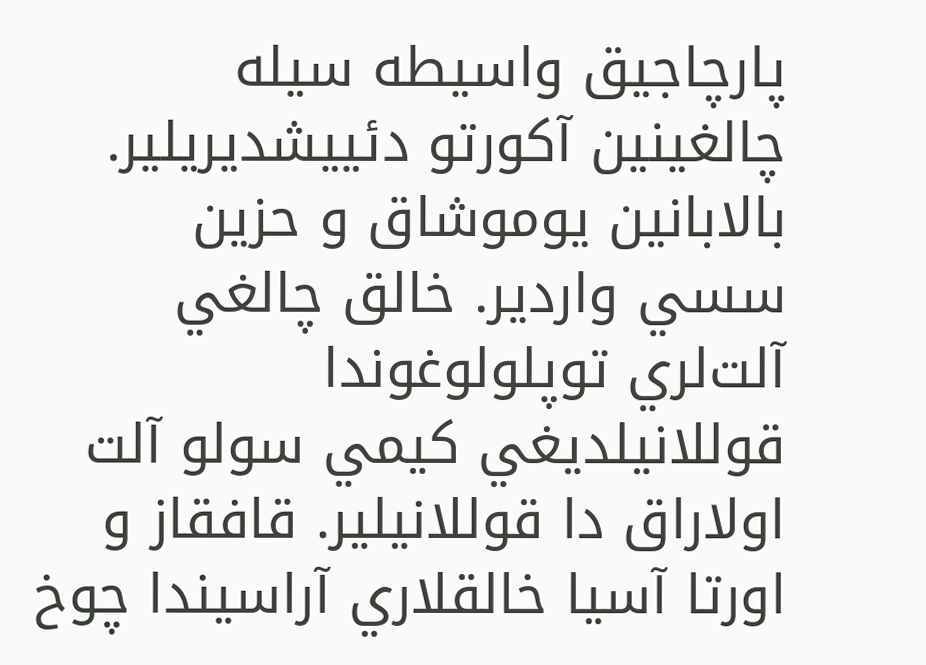پارچاجيق واسيطه ‌سيله چالغينين آکورتو دئییشدیریلیر. بالابانين يوموشاق و حزين سسي واردير. خالق چالغي آلت‌لري توپلولوغوندا قوللانيلديغي كيمي سولو آلت اولاراق دا قوللانيلير. قافقاز و اورتا آسيا خالقلاري آراسيندا چوخ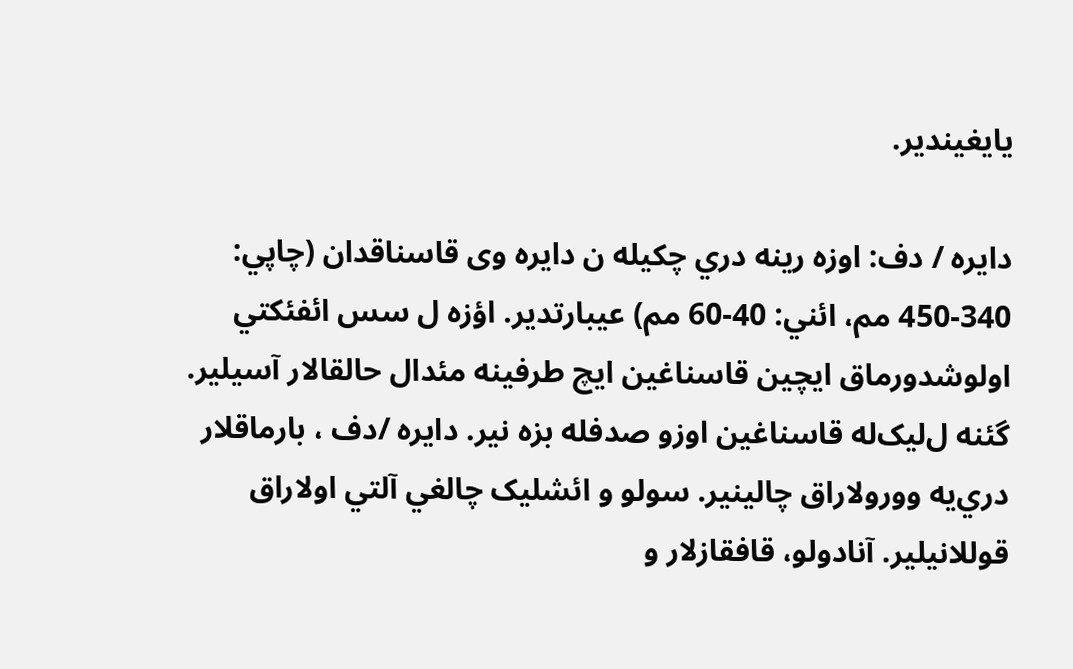يايغيندير.

دايره / دف: اوزه‌ رینه‌ دري چکيله ‌ن دايره وی قاسناقدان (چاپي: 340-450 مم، ائني: 40-60 مم) عيبارتدير. اؤزه ل سس ائفئکتي اولوشدورماق ايچين قاسناغين ايچ طرفينه مئدال حالقالار آسيلير. گئنه ل‌لیک‌له قاسناغين اوزو صدفله بزه‌ نير. دايره /دف ، بارماقلار دري‌يه وورولاراق چالينير. سولو و ائشليک چالغي آلتي اولاراق قوللانيلير. آنادولو، قافقازلار و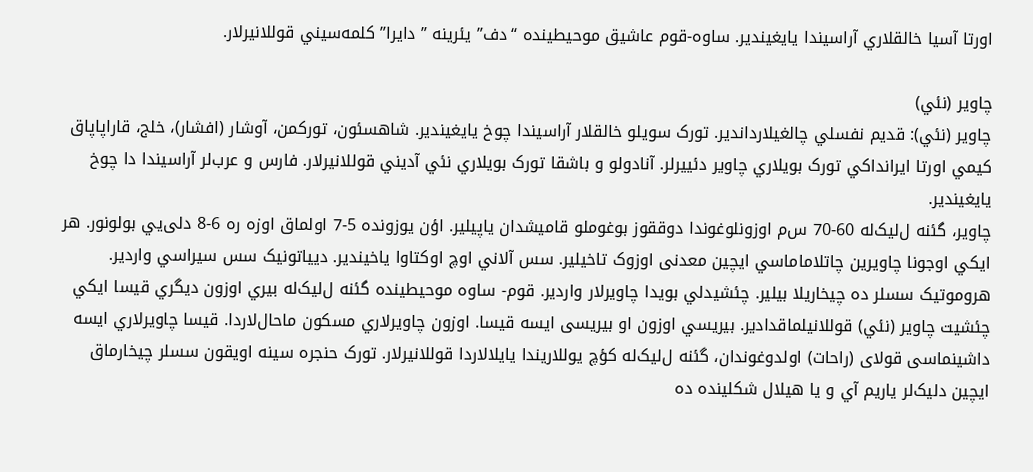اورتا آسيا خالقلاري آراسيندا يايغيندير. ساوه-قوم عاشیق موحیطينده‌ “دف” يئرينه ” دايرا” کلمه‌سيني قوللانيرلار.

چاوير (نئي)
چاوير (نئي): قدیم نفسلي چالغيلارداندير. تورک سويلو خالقلار آراسيندا چوخ يايغيندير. شاهسئون، تورکمن، آوشار (افشار)، خلج، قاراپاپاق كيمي اورتا ايرانداکي تورک بويلاري چاوير دئییرلر. آنادولو و باشقا تورک بويلاري نئي آديني قوللانيرلار. فارس و عرب‌لر آراسيندا دا چوخ يايغيندير.
چاوير، گئنه ل‌لیک‌له 60-70 س‌م اوزونلوغوندا دوققوز بوغوملو قامیشدان ياپيلير. اؤن يوزونده 5-7 اولماق اوزه‌ ره 6-8 دلی‌یي بولونور. هر ايکي اوجونا چاويرين چاتلاماماسي ايچين معدنی اوزوک تاخیلير. سس آلاني اوچ اوکتاوا یاخیندير. ديياتونيک سس سيراسي واردير. هروموتيک سسلر ده چيخاريلا بيلير. چئشيدلي بويدا چاويرلار واردير. قوم- ساوه موحیطينده‌ گئنه ل‌لیک‌له بيري اوزون دیگري قیسا ايکي چئشيت چاوير (نئي) قوللانيلماقدادیر. بيريسي اوزون او بیریسی ایسه قیسا. اوزون چاويرلاري مسکون ماحال‌لاردا. قیسا چاويرلاري ايسه داشینماسی قولای (راحات) اولدوغوندان، گئنه ل‌لیک‌له کؤچ يوللاريندا يايلالاردا قوللانيرلار. تورک حنجره ‌سينه اويقون سسلر چيخارماق ايچين دلیک‌لر ياريم آي و یا هيلال شکلينده ده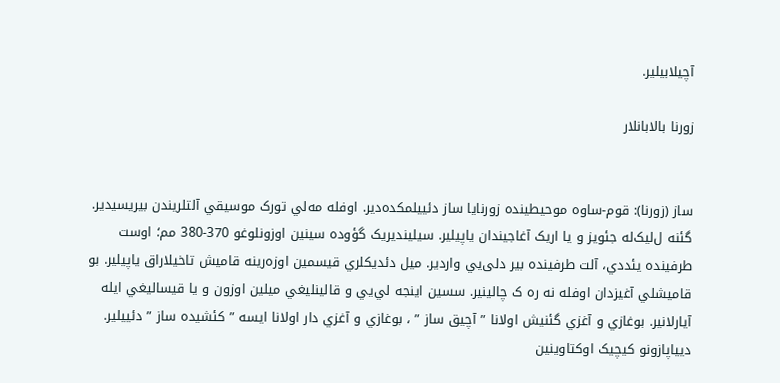آچيلابيلير.

زورنا بالابانلار


ساز (زورنا): قوم-ساوه موحیطينده‌ زورنايا ساز دئیيلمکده‌دير. اوفله ‌مه‌لي تورک موسيقي آلتلریند‌ن بيريسيدير. گئنه ل‌لیک‌له جئويز و یا اريک آغاجيندان ياپيلير. سيلينديريک گؤوده ‌سينين اوزونلوغو 370-380 مم؛ اوست طرفينده يئددي، آلت طرفينده بير دلی‌یي واردير. ميل دئديکلري قیسمين اوزه‌رینه‌ قامیش تاخیلاراق ياپيلير. بو قامیشلي آغيزدان اوفله ‌نه ‌ره‌ ک چالينير. سسين اينجه ‌لي‌یي و قالینليغي ميلين اوزون و یا قیساليغي ایله آيارلانير. بوغازي و آغزي گئنيش اولانا ” آچيق ساز ” ، بوغازي و آغزي دار اولانا ايسه ” کئشيده ساز ” دئییلير. ديياپازونو کیچیک اوکتاوينين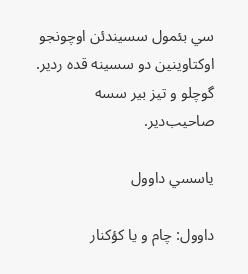سي بئمول سسيندئن اوچونجو اوکتاوينين دو سسينه قده ردير. گوچلو و تيز بير سسه صاحیب‌دير.

ياسسي داوول

داوول: چام و یا کؤکنار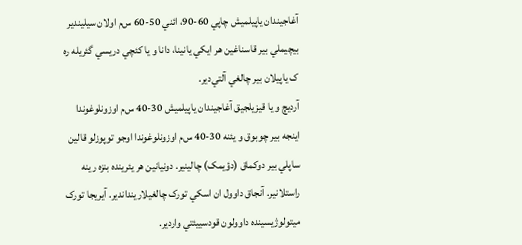آغاجيندان ياپيلميش چاپي 60-90، ائني 50-60 س‌م اولان سيليندير بيچيملي بير قاسناغين هر ايکي يانينا، دانا و یا کئچي دريسي گئريله‌ ره‌ ک ياپيلان بير چالغي آلتي‌دير.
آرديچ و یا قیزيلجيق آغاجيندان ياپيلميش 30-40 س‌م اوزونلوغوندا اينجه بير چوبوق و يئنه 30-40 س‌م اوزونلوغوندا اوجو توپوزلو قالین ساپلي بير دوکماق (دؤیمک) چالینیر. دونيانين هر يئرينده بنزه ‌رينه راستلانير. آنجاق داوول ان اسکي تورک چالغيلارينداندير. آيريجا تورک ميتولوژيسينده داوولون قودسييئتي واردير.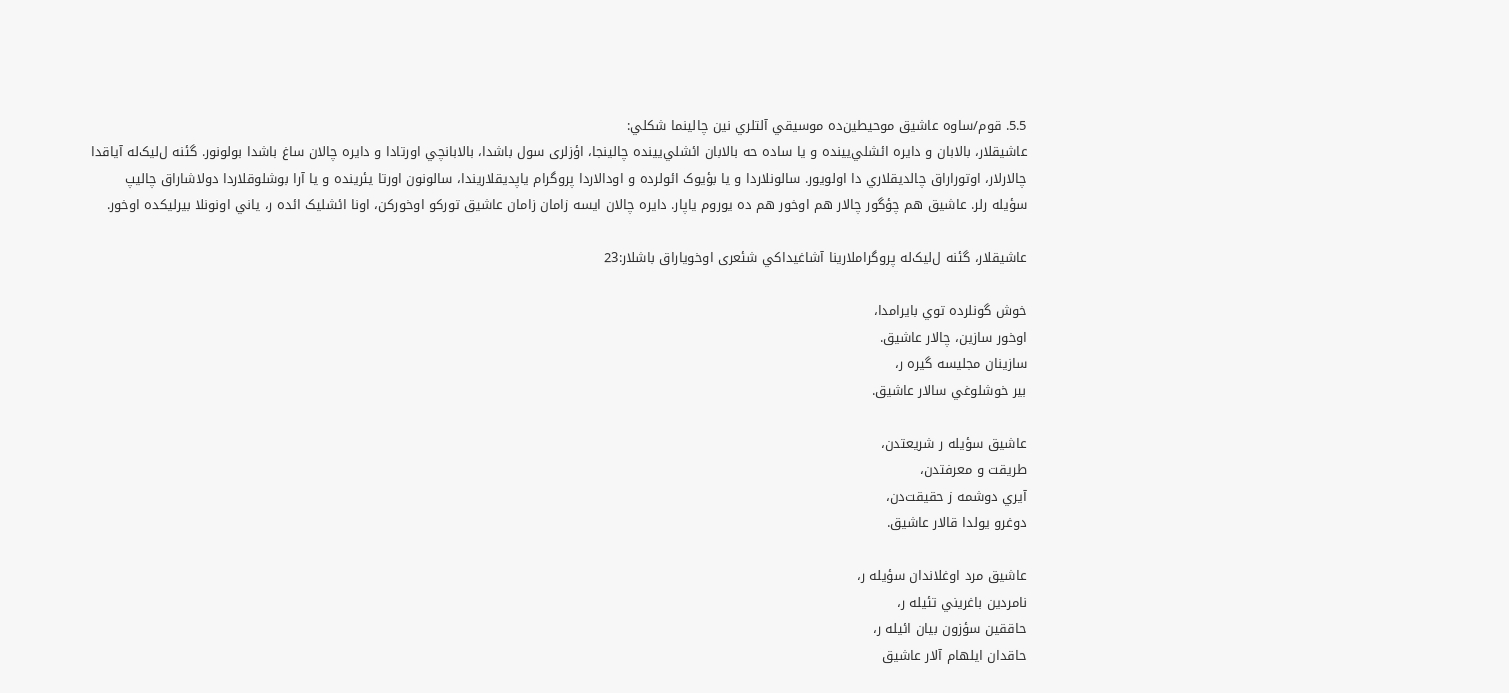5.5. قوم/ساوه عاشیق موحیطين‌ده موسيقي آلتلري نين چالينما شکلي:
عاشیقلار، بالابان و دايره ائشلي‌یينده و یا ساده ‌حه بالابان ائشلي‌یينده چالينجا، اؤزلری سول باشدا، بالابانچي اورتادا و دايره چالان ساغ باشدا بولونور. گئنه ل‌ليک‌له آياقدا چالارلار، اوتوراراق چالدیقلاري دا اولويور. سالونلاردا و یا بؤيوک ائولرده و اودالاردا پروگرام یاپدیقلاريندا، سالونون اورتا يئرينده و یا آرا بوشلوقلاردا دولاشاراق چاليپ سؤيله رلر. عاشیق هم چؤگور چالار هم اوخور هم ده يوروم ياپار. دايره چالان ايسه زامان زامان عاشیق تورکو اوخورکن، اونا ائشليک ائده ‌ر، ياني اونونلا بيرلیکده اوخور.

عاشیقلار، گئنه ل‌لیک‌له پروگراملارينا آشاغيداکي شئعری اوخویاراق باشلار:23

خوش گونلرده توي بايرامدا،
اوخور سازين، چالار عاشیق.
سازينان مجليسه گيره ‌ر،
بير خوشلوغي سالار عاشیق.

عاشیق سؤيله ر شریعتدن،
طریقت و معرفتد‌ن،
آيري دوشمه ز حقیقت‌د‌ن،
دوغرو يولدا قالار عاشیق.

عاشیق مرد اوغلاندان سؤيله ‌ر،
نامردين باغريني تئيله ر،
حاققين سؤزون بيان ائيله ر،
حاقدان ايلهام آلار عاشیق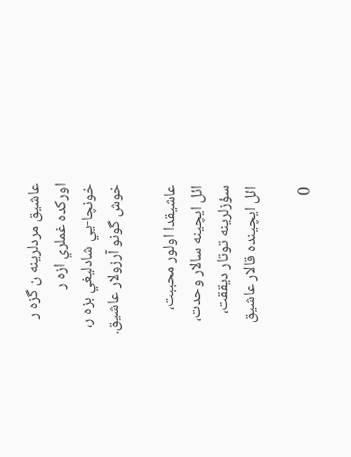عاشیق مردلرینه ‌ن گزه‌ ر
اورکده غملري ازه‌ ر
خونچا-يي شادلیغي بزه ‌ر،
خوش گونو آرزولار عاشیق.

عاشیقدا اولور محببت،
ائل ايچينه سالار وحدت،
سؤزلرینه توتار ديققت،
ائل ايچينده قالار عاشیق

0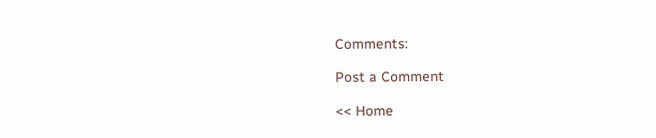Comments:

Post a Comment

<< Home